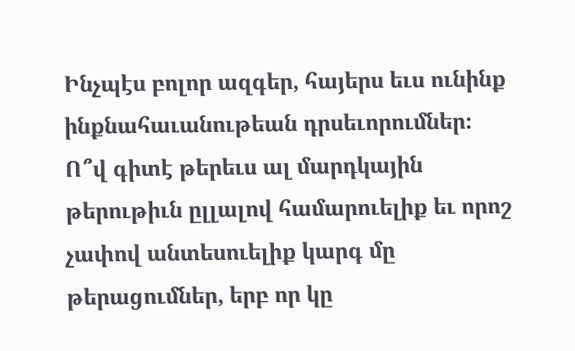Ինչպէս բոլոր ազգեր, հայերս եւս ունինք ինքնահաւանութեան դրսեւորումներ։ Ո՞վ գիտէ թերեւս ալ մարդկային թերութիւն ըլլալով համարուելիք եւ որոշ չափով անտեսուելիք կարգ մը թերացումներ, երբ որ կը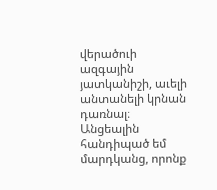վերածուի ազգային յատկանիշի, աւելի անտանելի կրնան դառնալ։
Անցեալին հանդիպած եմ մարդկանց, որոնք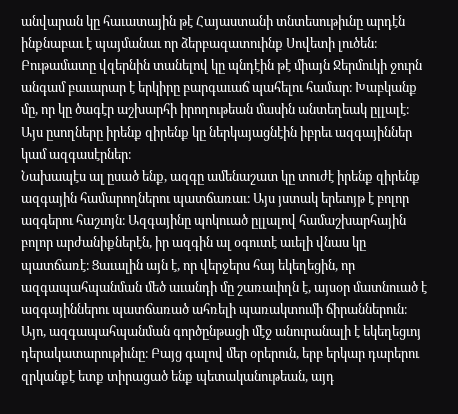անվարան կը հաւատային թէ Հայաստանի տնտեսութիւնը արդէն ինքնաբաւ է պայմանաւ որ ձերբազատուինք Սովետի լուծեն։ Բութամատը վզերնին տանելով կը պնդէին թէ միայն Ջերմուկի ջուրն անգամ բաւարար է երկիրը բարգաւաճ պահելու համար։ Խաբկանք մը, որ կը ծագէր աշխարհի իրողութեան մասին անտեղեակ ըլլալէ։
Այս ըսողները իրենք զիրենք կը ներկայացնէին իբրեւ ազգայիններ կամ ազգասէրներ։
Նախապէս ալ ըսած ենք, ազգը ամենաշատ կը տուժէ իրենք զիրենք ազգային համարողներու պատճառաւ։ Այս յստակ երեւոյթ է բոլոր ազգերու հաշւոյն։ Ազգայինը պոկուած ըլլալով համաշխարհային բոլոր արժանիքներէն, իր ազգին ալ օգուտէ աւելի վնաս կը պատճառէ։ Ցաւալին այն է, որ վերջերս հայ եկեղեցին, որ ազգապահպանման մեծ աւանդի մը շառաւիղն է, այսօր մատնուած է ազգայիններու պատճառած ահռելի պառակտումի ճիրաններուն։
Այո, ազգապահպանման գործընթացի մէջ անուրանալի է եկեղեցւոյ դերակատարութիւնը։ Բայց գալով մեր օրերուն, երբ երկար դարերու զրկանքէ ետք տիրացած ենք պետականութեան, այդ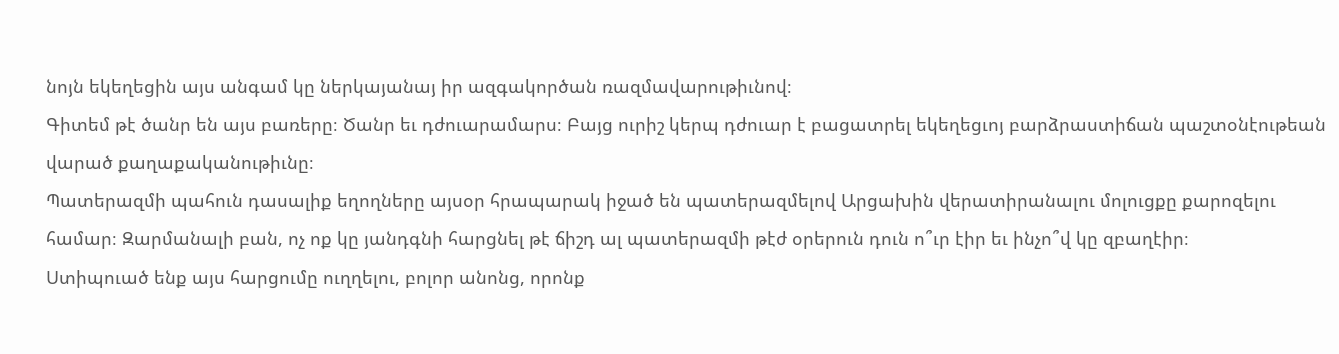նոյն եկեղեցին այս անգամ կը ներկայանայ իր ազգակործան ռազմավարութիւնով։
Գիտեմ թէ ծանր են այս բառերը։ Ծանր եւ դժուարամարս։ Բայց ուրիշ կերպ դժուար է բացատրել եկեղեցւոյ բարձրաստիճան պաշտօնէութեան վարած քաղաքականութիւնը։
Պատերազմի պահուն դասալիք եղողները այսօր հրապարակ իջած են պատերազմելով Արցախին վերատիրանալու մոլուցքը քարոզելու համար։ Զարմանալի բան, ոչ ոք կը յանդգնի հարցնել թէ ճիշդ ալ պատերազմի թէժ օրերուն դուն ո՞ւր էիր եւ ինչո՞վ կը զբաղէիր։
Ստիպուած ենք այս հարցումը ուղղելու, բոլոր անոնց, որոնք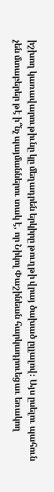իշխող կառավարութիւնը կը մեղադրեն երկիրը թուղթի վրայ ծախած ըլլալով։ Այս ըսելու պահուն չեն մտաբերեր թէ ի՞նչ պայմաններու տակ է, որ Նիկոլ Փաշինեան հարկադրուեցաւ եռակող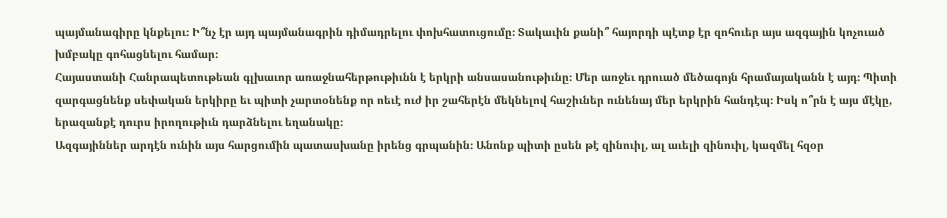պայմանագիրը կնքելու։ Ի՞նչ էր այդ պայմանագրին դիմադրելու փոխհատուցումը։ Տակաւին քանի՞ հայորդի պէտք էր զոհուեր այս ազգային կոչուած խմբակը գոհացնելու համար։
Հայաստանի Հանրապետութեան գլխաւոր առաջնահերթութիւնն է երկրի անսասանութիւնը։ Մեր առջեւ դրուած մեծագոյն հրամայականն է այդ։ Պիտի զարգացնենք սեփական երկիրը եւ պիտի չարտօնենք որ ոեւէ ուժ իր շահերէն մեկնելով հաշիւներ ունենայ մեր երկրին հանդէպ։ Իսկ ո՞րն է այս մէկը, երազանքէ դուրս իրողութիւն դարձնելու եղանակը։
Ազգայիններ արդէն ունին այս հարցումին պատասխանը իրենց գրպանին։ Անոնք պիտի ըսեն թէ զինուիլ, ալ աւելի զինուիլ, կազմել հզօր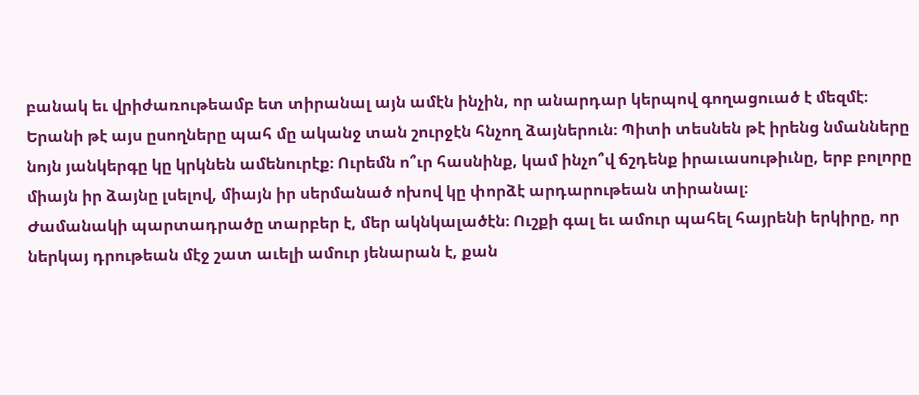բանակ եւ վրիժառութեամբ ետ տիրանալ այն ամէն ինչին, որ անարդար կերպով գողացուած է մեզմէ։
Երանի թէ այս ըսողները պահ մը ականջ տան շուրջէն հնչող ձայներուն։ Պիտի տեսնեն թէ իրենց նմանները նոյն յանկերգը կը կրկնեն ամենուրէք։ Ուրեմն ո՞ւր հասնինք, կամ ինչո՞վ ճշդենք իրաւասութիւնը, երբ բոլորը միայն իր ձայնը լսելով, միայն իր սերմանած ոխով կը փորձէ արդարութեան տիրանալ։
Ժամանակի պարտադրածը տարբեր է, մեր ակնկալածէն։ Ուշքի գալ եւ ամուր պահել հայրենի երկիրը, որ ներկայ դրութեան մէջ շատ աւելի ամուր յենարան է, քան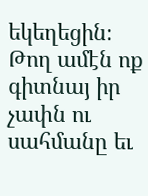եկեղեցին։ Թող ամէն ոք գիտնայ իր չափն ու սահմանը եւ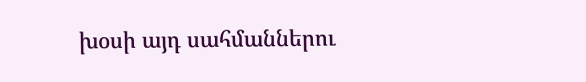խօսի այդ սահմաններու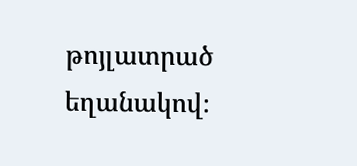թոյլատրած եղանակով։